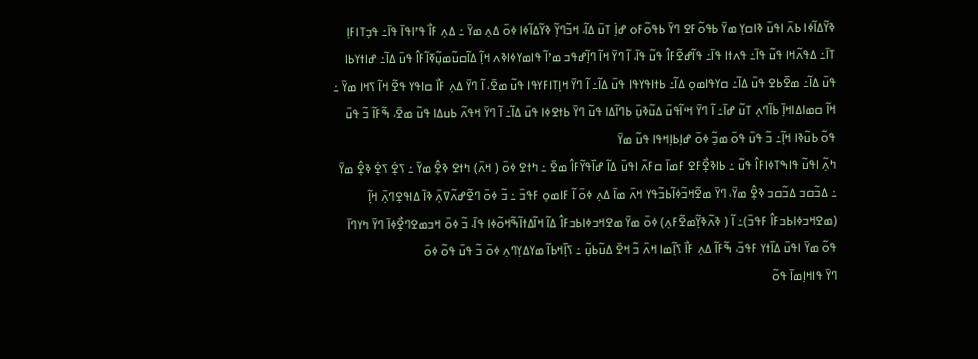ߢߌ߬ߡߊ߬ߦߊ ߕߍ߫ ߊߟߎ߫ ߢߊߛߌ߲ ߘߌ߫ ߕߟߋ߬ߓߐ ߣߌ߫ ߕߟߋ߬ߓߋ ߝߊ߲߭ ߠߎ߫ ߡߊ߬، ߞߏ߬ߣߌ߲߬ ߢߌ߬ߡߊ߬ߦߊ ߦߋ߫ ߡߍ߲ ߘߌ߫ ߸ ߡߍ߲ ߓߊ߯ ߟߴߊߟߊ߫ ߟߊ߫߸ ߟߏ߲ߠߊߓߊ߲ ߠߊ߫߸ ߡߟߍ߬ߞߊ ߟߎ߬ ߟߊ߫߸ ߟߍߙߊ ߟߊ߫߸ ߟߊ߬ߝߐ߬ߓߊ߮ ߟߎ߬ ߟߊ߫، ߊ߬ ߣߌ߫ ߞߊ߬ ߣߊ߲߬ߝߟߏ ߘߴߊ߬ ߟߊߘߌߦߊߢߍ ߞߊ߲߬ ߡߊ߬ߛߎ߬ߘߎ߲߬ߧߊ߬ߓߊ߮ ߟߎ߫ ߡߊ߬߸ ߝߊߙߌߕߊ ߟߎ߫ ߡߊ߬߸ ߘߐ߰ߕߐ ߟߎ߫ ߡߊ߬߸ ߛߌߟߊߘߋ߲ ߡߊ߬߸ ߕߙߊߟߌߟߊ ߟߎ߫ ߡߊ߬߸ ߊ߬ ߣߌ߫ ߞߊ߲ߠߊߓߌߟߊ ߟߎ߬ ߘߐ߫، ߊ߬ ߣߌ߫ ߡߍ߲ ߓߊ߯ ߛߊߟߌ ߟߐ߬ ߞߊ߬ ߖߞߊ ߘߌ߫ ߸ ߞߊ߬ ߛߘߊߡߊߞߊ߲߫ ߕߊ߬ߣߍ߲ ߠߎ߬ ߝߊ߫߸ ߊ߬ ߣߌ߫ ߞߵߊ߬ߟߎ߫ ߡߎ߬ߢߎ߲߫ ߕߣߊ߬ߡߊ ߟߎ߬ ߣߌ߫ ߕߙߐߦߊ ߟߎ߫ ߡߊ߬߸ ߊ߬ ߣߌ߫ ߞߟߍ߬ ߕߎߡߊ ߟߎ߬ ߘߐ߫، ߒ߬ߓߊ߬ ߏ߬ ߟߎ߫ ߟߋ߬ ߕߎ߬ߢߊ ߞߊ߲߬߸ ߏ߬ ߟߎ߫ ߟߋ߫ ߘߏ߲߬ ߦߋ߫ ߝߊ߲ߕߊ߲ߞߟߊ ߟߎ߬ ߘߌ߫
ߤߍ߲߬ ߊߟߎ߬ ߟߊߒߠߦߊߓߊ߮ ߟߎ߬ ߸ ߕߊߢߐ߲߯ߓߐ ߓߘߊ߫ ߛߓߍ߫ ߊߟߎ߫ ߡߊ߬ ߝߊ߰ߟߌ߬ߓߊ߮ ߘߐ߫ ߸ ߤߙߐ ߦߋ߫ ( ߞߍ߫) ߤߙߐ ߢߐ߲߮ ߘߌ߫ ߸ ߖߐ߲߭ ߖߐ߲߭ ߢߐ߲߮ ߘߌ߫ ߸ ߡߏ߬ߛߏ ߡߏ߬ߛߏ ߢߐ߲߮ ߘߌ߫، ߣߌ߫ ߘߐ߬ߞߏ߬ߦߊ߬ߕߏ߬ߟߌ ߞߍ߫ ߘߊ߫ ߡߍ߲ ߦߋ߫ ߊ߬ ߓߊߘߋ߲ ߓߟߏ߫ ߸ ߏ߬ ߦߋ߫ ߣߐ߬ߝߍ߬ߜߍ߲߫ ߢߊ߫ ߡߊߟߐ߲ߣߍ߲߫ ߞߊ߲߬ (ߘߐߞߏߦߊߕߏߓߊ߮ ߓߟߏ߫)߸ ߊ߬ ( ߢߍ߬ߢߌ߲߬ߘߐ߬ߓߍ߲) ߦߋ߫ ߘߌ߫ ߘߐߞߏߦߊߕߏߓߊ߮ ߡߊ߬ ߞߊ߬ߡߙߊ߬ߒ߬ߞߋ߬ߦߊ ߟߊ߫، ߏ߬ ߦߋ߫ ߞߏߘߐߣߐ߲߯ߦߊ߫ ߣߌ߫ ߤߌߣߊ߫ ߟߋ߬ ߘߌ߫ ߊߟߎ߫ ߡߊ߰ߙߌ ߓߟߏ߫، ߒ߬ߓߊ߬ ߡߍ߲ ߓߊ߯ ߖߊ߲߬ߘߊ ߞߍ߫ ߏ߬ ߞߐ߫ ߡߎ߬ߕߎ߲߬ ߸ ߖߊ߲߰ߞߕߊ߬ ߘߌߡߌ߲ߣߍ߲ ߦߋ߫ ߏ߬ ߟߎ߫ ߟߋ߬ ߦߋ߫
ߣߌ߫ ߟߊߞߊ߲ߘߊ߫ ߟߋ߬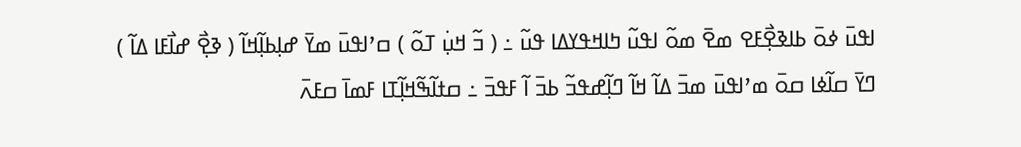ߊߟߎ߫ ߦߋ߫ ߕߊߢߐ߲߯ߓߐ ߘߐ߫ ߘߋ߬ ߊߟߎ߬ ߤߊߞߟߌߡߊ ߟߎ߬ ߸ ( ߏ߬ ߞߎ߲߭ ߠߋ߬ ) ߛߴߊߟߎ߫ ߘߌ߫ ߝߊ߲ߕߊ߲߬ߞߊ߬ ( ߢߐ߲߯ ߝߊ߯ߓߊ ߡߊ߬ )
ߣߌ߫ ߛߊ߬ߦߊ ߛߋ߫ ߘߴߊߟߎ߫ ߘߏ߫ ߡߊ߬ ߞߊ߬ ߣߊ߲߬ߝߟߏ߬ ߕߏ߫ ߊ߬ ߓߟߏ߫ ߸ ߛߙߊ߬ߒ߬ߞߊ߲߬ߠߊ ߓߘߊ߫ ߛߓߍ߫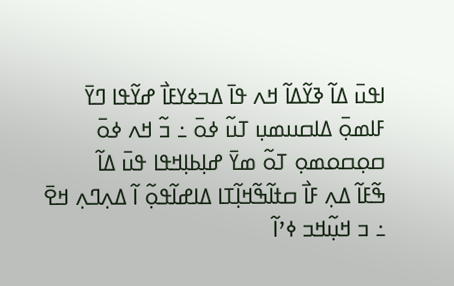ߊߟߎ߫ ߡߊ߬ ߢߌ߬ߡߊ߬ ߞߍ ߟߊ߫ ߡߏߦߌߓߊ߯ ߝߌ߬ߟߊ ߣߌ߫ ߓߊߘߋ߲߫ ߡߊߛߎߘߎ߲ ߠߎ߬ ߦߋ߫ ߸ ߏ߬ ߞߍ ߦߋ߫ ߛߋ߲ߛߋߘߋ߲ ߠߋ߬ ߘߌ߫ ߝߊ߲ߕߊ߲ߞߟߊ ߟߎ߫ ߡߊ߬
ߒ߬ߓߊ߬ ߡߍ߲ ߓߊ߯ ߛߙߊ߬ߒ߬ߞߊ߲߬ߠߊ ߡߊߝߊ߬ߟߋ߲߬ ߊ߬ ߡߍ߲ߣߍ߲ ߞߐ߫ ߸ ߏ ߞߎ߲߬ߞߏ ߦߴߊ߬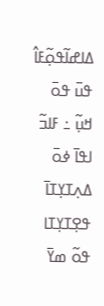ߡߊߝߊ߬ߟߋ߲߬ߓߊ߮ ߟߎ߫ ߟߋ߫ ߞߎ߲߬ ߸ ߓߊߏ߬ ߊߟߊ߫ ߦߋ߫ ߡߍ߲ߠߌ߲ߠߊ߫ ߟߐ߲ߠߌ߲ߠߊ ߟߋ߬ ߘߌ߫